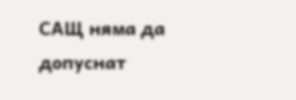САЩ няма да допуснат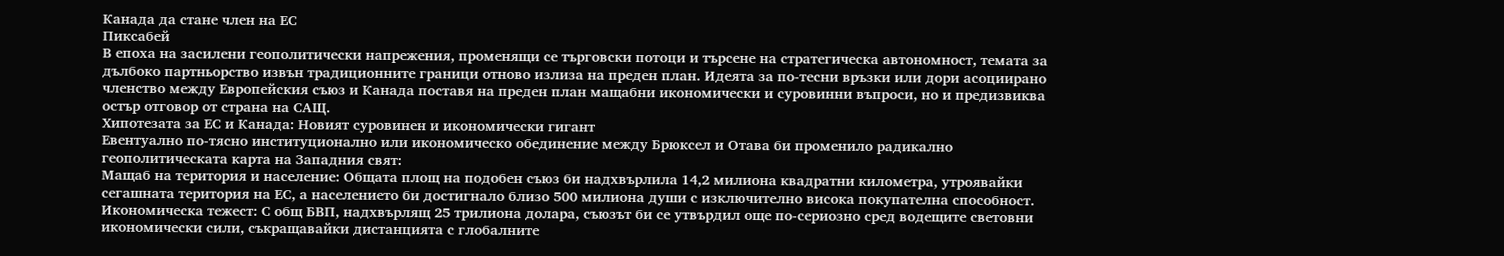Канада да стане член на ЕС
Пиксабей
В епоха на засилени геополитически напрежения, променящи се търговски потоци и търсене на стратегическа автономност, темата за дълбоко партньорство извън традиционните граници отново излиза на преден план. Идеята за по-тесни връзки или дори асоциирано членство между Европейския съюз и Канада поставя на преден план мащабни икономически и суровинни въпроси, но и предизвиква остър отговор от страна на САЩ.
Хипотезата за ЕС и Канада: Новият суровинен и икономически гигант
Евентуално по-тясно институционално или икономическо обединение между Брюксел и Отава би променило радикално геополитическата карта на Западния свят:
Мащаб на територия и население: Общата площ на подобен съюз би надхвърлила 14,2 милиона квадратни километра, утроявайки сегашната територия на ЕС, а населението би достигнало близо 500 милиона души с изключително висока покупателна способност.
Икономическа тежест: С общ БВП, надхвърлящ 25 трилиона долара, съюзът би се утвърдил още по-сериозно сред водещите световни икономически сили, съкращавайки дистанцията с глобалните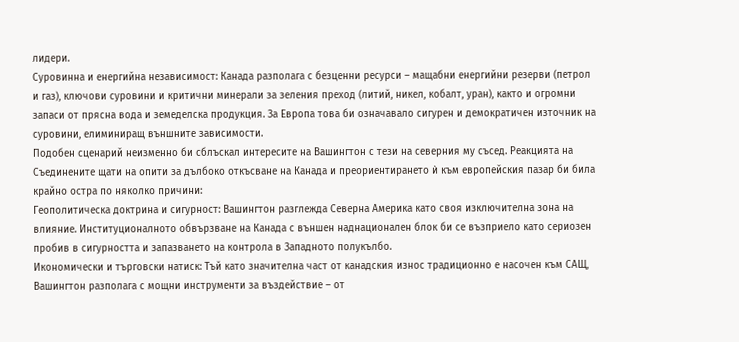лидери.
Суровинна и енергийна независимост: Канада разполага с безценни ресурси – мащабни енергийни резерви (петрол и газ), ключови суровини и критични минерали за зеления преход (литий, никел, кобалт, уран), както и огромни запаси от прясна вода и земеделска продукция. За Европа това би означавало сигурен и демократичен източник на суровини, елиминиращ външните зависимости.
Подобен сценарий неизменно би сблъскал интересите на Вашингтон с тези на северния му съсед. Реакцията на Съединените щати на опити за дълбоко откъсване на Канада и преориентирането ѝ към европейския пазар би била крайно остра по няколко причини:
Геополитическа доктрина и сигурност: Вашингтон разглежда Северна Америка като своя изключителна зона на влияние. Институционалното обвързване на Канада с външен наднационален блок би се възприело като сериозен пробив в сигурността и запазването на контрола в Западното полукълбо.
Икономически и търговски натиск: Тъй като значителна част от канадския износ традиционно е насочен към САЩ, Вашингтон разполага с мощни инструменти за въздействие – от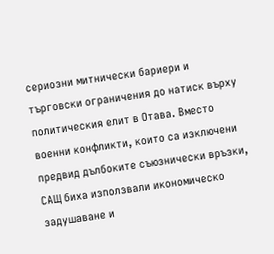сериозни митнически бариери и търговски ограничения до натиск върху политическия елит в Отава. Вместо военни конфликти, които са изключени предвид дълбоките съюзнически връзки, САЩ биха използвали икономическо задушаване и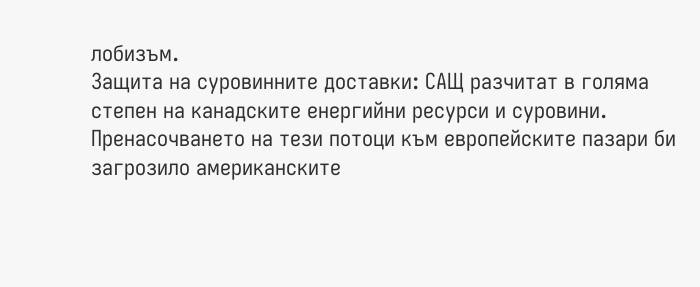лобизъм.
Защита на суровинните доставки: САЩ разчитат в голяма степен на канадските енергийни ресурси и суровини. Пренасочването на тези потоци към европейските пазари би загрозило американските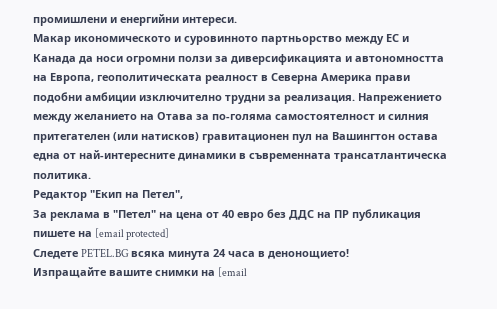промишлени и енергийни интереси.
Макар икономическото и суровинното партньорство между ЕС и Канада да носи огромни ползи за диверсификацията и автономността на Европа, геополитическата реалност в Северна Америка прави подобни амбиции изключително трудни за реализация. Напрежението между желанието на Отава за по-голяма самостоятелност и силния притегателен (или натисков) гравитационен пул на Вашингтон остава една от най-интересните динамики в съвременната трансатлантическа политика.
Редактор "Екип на Петел",
За реклама в "Петел" на цена от 40 евро без ДДС на ПР публикация пишете на [email protected]
Следете PETEL.BG всяка минута 24 часа в денонощието!
Изпращайте вашите снимки на [email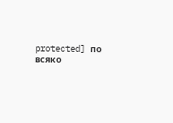protected] по всяко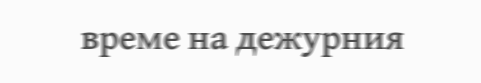време на дежурния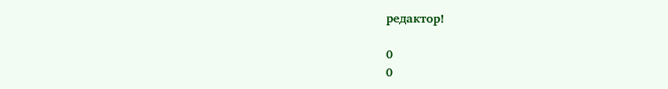редактор!

0
0